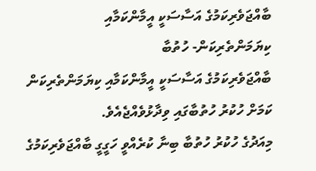ބާއްޖަވެރިކަމުގެ އަސާސަކީ އީމާންކަމާއި ކިޔަމަންތެރިކަން- ހުތުބާ
ބާއްޖަވެރިކަމުގެ އަސާސަކީ އީމާންކަމާއި ކިޔަމަންތެރިކަން ކަމަށް ހުކުރު ހުތުބާގައި ވިދާޅުވެއްޖެއެވެ.
މިއަދުގެ ހުކުރު ހުތުބާ ބިނާ ކުރެއްވީ ހަގީގީ ބާއްޖަވެރިކަމުގެ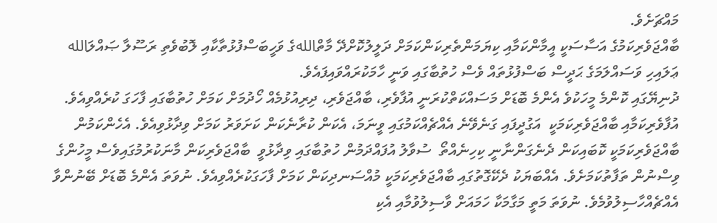މައްޗަށެވެ.
ބާއްޖަވެރިކަމުގެ އަސާސަކީ އީމާންކަމާއި ކިޔަމަންތެރިކަންކަމަށް ދަލީލުކޮށްދޭ މާތްاللهގެ ވަހީބަސްފުޅުތާކާއި ލޮބުވެތި ރަސޫލާ ޞައްލަالله ޢަލައިހި ވަސައްލަމަގެ ޙަދީސް ބަސްފުޅުތައް ވެސް ހުތުބާގައި ވަނީ ހާމަކުރައްވައިފައެވެ.
ދުނިޔޭގައި ކޮންމެ މީހަކުވެ އެންމެ ބޮޑަށް މަސައްކަތްކުރަނީ އުފާވެރި، ބާއްޖަވެރި، ދިރިއުޅުމެއް ހޯދުމަށް ކަމަށް ހުތުބާގައި ފާހަގަ ކުރެއްވިއެވެ. އުފާވެރިކަމާއި ބާއްޖަވެރިކަމަކީ  އަގުދީފައި ގަނެވޭނެ އެއްޗެއްކަމުގައި ވީނަމަ، އެކަން ކުރާނެކަން ކަށަވަރު ކަމަށް ވިދާޅުވިއެވެ. އެހެންކަމުން ބާއްޖަވެރިކަމަކީ ކޮބައިކަން ދެނެގަންނާނީ ކިހިނެއްތޯ  ސުވާލު އުފައްދަމުން ހުތުބާގައި ވިދާޅުވީ  ބާއްޖަވެރިކަން މާނަކުރުމުގައިވެސް މީހުންގެ ވިސްނުން ތަފާތުކަމަށެވެ. އެއްބަޔަކު ދެކޭގޮތުގައި ބާއްޖަވެރިކަމަކީ މުއްސަނދިކަން ކަމަށް ފާހަގަކުރެއްވިއެވެ. ނުވަތަ އެންމެ ބޮޑަށް ބޭނުންވާ އެއްޗެއްހާސިލުވުމެވެ. ނުވަތަ މަތީ މަގާމަކާ ހަމައަށް ވާސިލުވުމާއި އެކި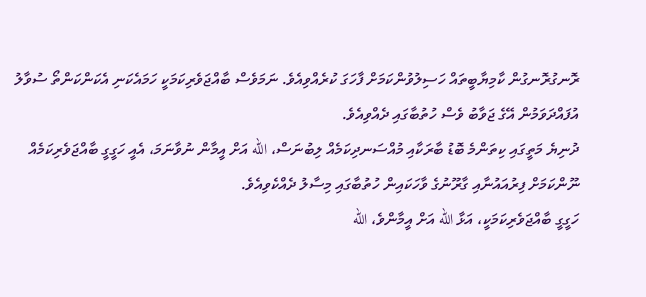ރޮނގުރޮނގުން ކާމިޔާބީތައް ހަސިލުވުންކަމަށް ފާހަގަ ކުރެއްވިއެވެ. ނަމަވެސް ބާއްޖަވެރިކަމަކީ ހަމައެކަނި އެކަންކަންތޯ ސުވާލު އުފައްދަވަމުން އޭގެ ޖަވާބު ވެސް ހުތުބާގައި ދެއްވިއެވެ.
ދުނިޔެ މަތީގައި ކިތަންމެ ބޮޑު ބާރަކާއި މުއްސަނދިކަމެއް ލިބުނަސް، الله އަށް އީމާން ނުވާނަމަ، އެއީ ހަގީގީ ބާއްޖަވެރިކަމެއް ނޫންކަމަށް ފިރުއައުނާއި ގާރޫނުގެ ވާހަކައިން ހުތުބާގައި މިސާލު ދެއްކެވިއެވެ.
ހަގީގީ ބާއްޖަވެރިކަމަކީ، އަޅާ الله އަށް އީމާންވެ، الله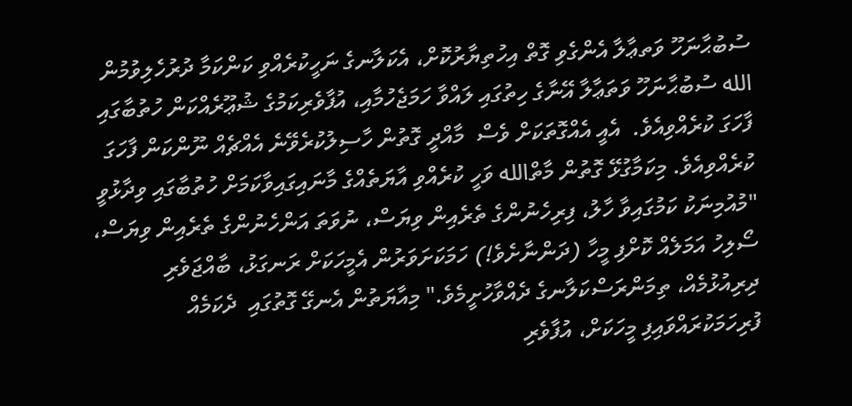ސުބުޙާނަހޫ ވަތޢާލާ އެންގެވި ގޮތް އިހުތިޔާރުކޮށް، އެކަލާނގެ ނަހީކުރެއްވި ކަންކަމާ ދުރުހެލިވުމުން الله ސުބުޙާނަހޫ ވަތަޢާލާ އޭނާގެ ހިތުގައި ލައްވާ ހަމަޖެހުމާއި، އުފާވެރިކަމުގެ ޝުޢޫރެއްކަން ހުތުބާގައި ފާހަގަ ކުރެއްވިއެވެ.  އެއީ އެއްގޮތަކަށް ވެސް  މާއްދީ ގޮތުން ހާސިލުކުރެވޭނެ އެއްޗެއް ނޫންކަން ފާހަގަ ކުރެއްވިއެވެ. މިކަމާގުޅޭ ގޮތުން މާތްالله ވަހީ ކުރެއްވި އާޔަތެއްގެ މާނައިގައިވާކަމަށް ހުތުބާގައި ވިދާޅުވީ "މުއުމިނަކު ކަމުގައިވާ ހާލު، ފިރިހެނުންގެ ތެރެއިން ވިޔަސް، ނުވަތަ އަންހެނުންގެ ތެރެއިން ވިޔަސް، ސޯލިހު އަމަލެއް ކޮށްފި މީހާ (ދަންނާށެވެ!) ހަމަކަށަވަރުން އެމީހަކަށް ރަނގަޅު، ބާއްޖަވެރި ދިރިއުޅުމެއް، ތިމަންރަސްކަލާނގެ ދެއްވާހުށީމެވެ." މިއާޔަތުން އެނގޭ ގޮތުގައި  ދެކަމެއް ފުރިހަމަކުރައްވައިފި މީހަކަށް، އުފާވެރި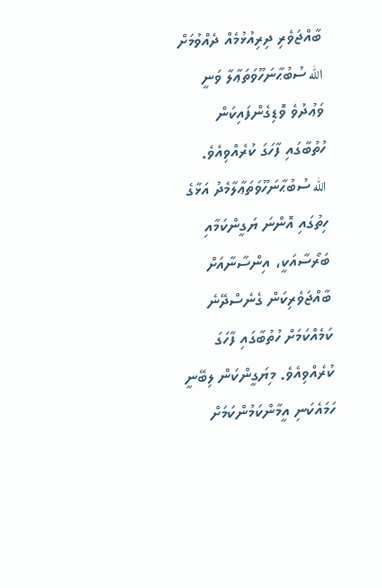ބާއްޖަވެރި ދިރިއުޅުމެއް ދެއްވުމަށް الله ސުބުޙާނަހޫވަތަޢާލާ ވަނީ ވަޢުދުވެ ވޮޑިގެންފައިކަން ހުތުބާގައި ފާހަގަ ކުރެއްވިއެވެ.
الله ސުބުޙާނަހޫވަތަޢާލާމެދު އަޅާގެ ހިތުގައި އޮންނަ ޔަގީންކަމާއި ބަރޯސާއަކީ، އިންސާނާއަށް ބާއްޖަވެރިކަން ގެނެސްދޭނެ ކަމެއްކަމަށް ހުތުބާގައި ފާހަގަ ކުރެއްވިއެވެ. މިޔަގީންކަން ލިބޭނީ ހަމައެކަނި އީމާންކަމުންކަމަށް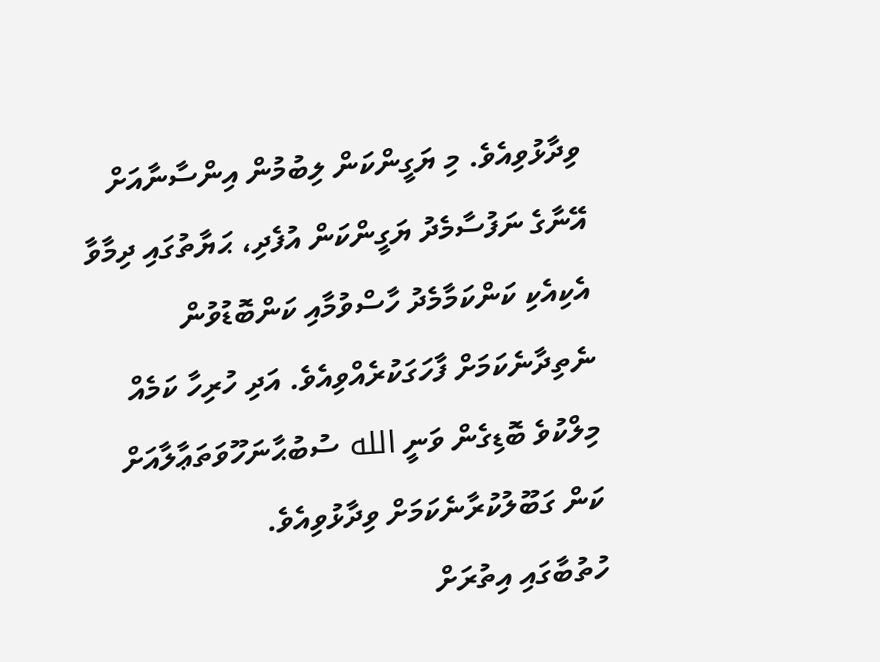ވިދާޅުވިއެވެ. މި ޔަގީންކަން ލިބުމުން އިންސާނާއަށް އޭނާގެ ނަފުސާމެދު ޔަގީންކަން އުފެދި، ޙަޔާތުގައި ދިމާވާ އެކިއެކި ކަންކަމާމެދު ހާސްވުމާއި ކަންބޮޑުވުން ނެތިދާނެކަމަށް ފާހަގަކުރެއްވިއެވެ. އަދި ހުރިހާ ކަމެއް މިލްކުވެ ބޮޑިގެން ވަނީ الله ސުބުޙާނަހޫވަތަޢާލާއަށް ކަން ގަބޫލުކުރާނެކަމަށް ވިދާޅުވިއެވެ.
ހުތުބާގައި އިތުރަށް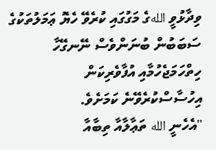ވިދާޅުވީ اللهގެ މަގުގައި ކުރެވޭ ހެޔޮ ޢަމަލުތަކުގެ ސަބަބުން ބުނަންވެސް ނޭނގޭހާ ހިތްހަމަޖެހުމާއި އުފާވެރިކަން  އިހުސާސްކުރެވޭނެ ކަމަށެވެ.
"އެހެނީ الله ތަޢާލާއާ ތިބާއާ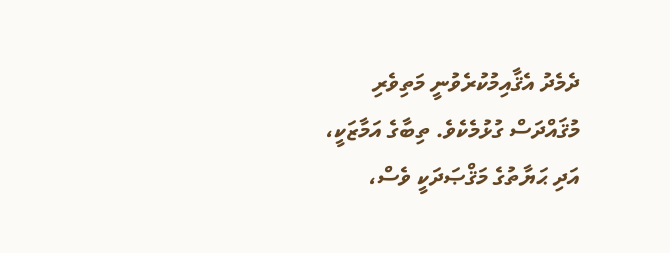ދެމެދު އެޤާއިމުކުރެވުނީ މަތިވެރި މުޤައްދަސް ގުޅުމެކެވެ. ތިބާގެ އަމާޒަކީ، އަދި ޙަޔާތުގެ މަޤްޞަދަކީ ވެސް،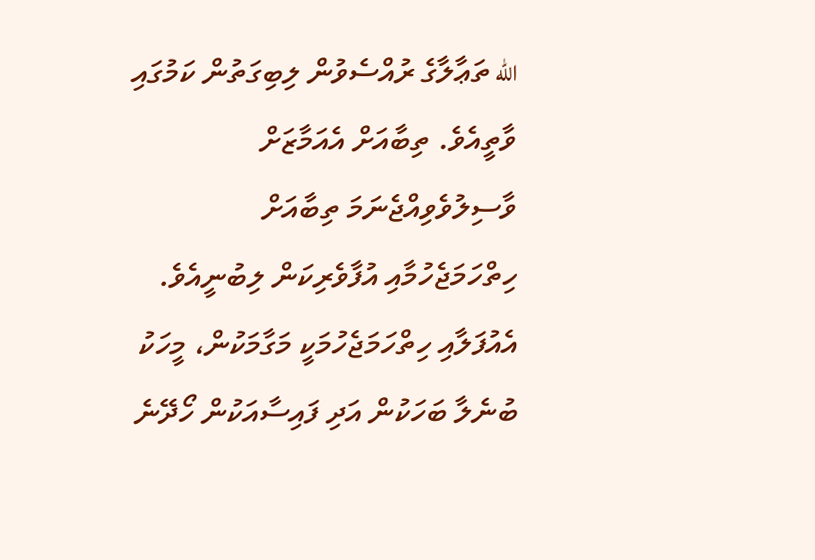الله ތަޢާލާގެ ރުއްސެވުން ލިބިގަތުން ކަމުގައި ވާތީއެވެ. ތިބާއަށް އެއަމާޒަށް ވާސިލުވެވިއްޖެނަމަ ތިބާއަށް ހިތްހަމަޖެހުމާއި އުފާވެރިކަން ލިބުނީއެވެ. އެއުފަލާއި ހިތްހަމަޖެހުމަކީ މަގާމަކުން، މީހަކު ބުނެލާ ބަހަކުން އަދި ފައިސާއަކުން ހޯދޭނެ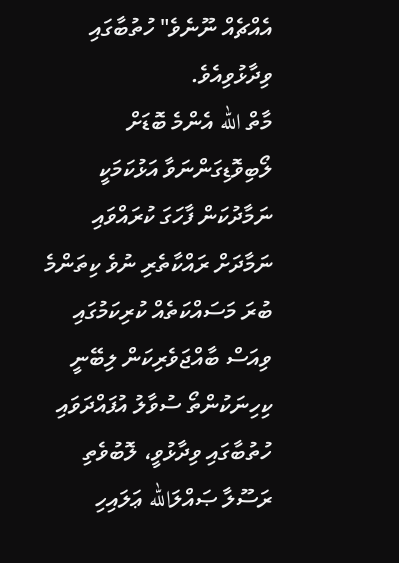އެއްޗެއް ނޫނެވެ" ހުތުބާގައި ވިދާޅުވިއެވެ.
މާތް الله އެންމެ ބޮޑަށް ލޯބިވޮޑިގަންނަވާ އަޅުކަމަކީ ނަމާދުކަން ފާހަގަ ކުރައްވައި ނަމާދަށް ރައްކާތެރި ނުވެ ކިތަންމެ ބުރަ މަސައްކަތެއް ކުރިކަމުގައި ވިއަސް ބާއްޖަވެރިކަން ލިބޭނީ ކިހިނަކުންތޯ ސުވާލު އުފައްދަވައި ހުތުބާގައި ވިދާޅުވީ، ލޮބުވެތި ރަސޫލާ ޞައްލަالله ޢަލައިހި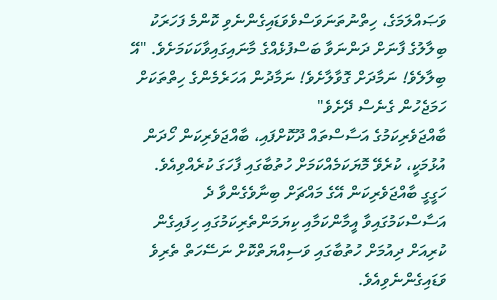ވަޞައްލަމަގެ، ހިތްނުތަނަވަސްވެވަޑައިގެންނެވި ކޮންމެ ފަހަރަކު ބިލާލުގެ ފާނަށް ދަންނަވާ ބަސްފުޅެއްގެ މާނައިގައިވާކަކަމަށެވެ. "އޭ ބިލާލެވެ! ނަމާދަށް ގޮވާލާށެވެ! ނަމާދުން އަހަރެމެންގެ ހިތްތަކަށް ހަމަޖެހުން ގެނެސް ދޭށެވެ"
ބާއްޖަވެރިކަމުގެ އަސާސްތައް ދޫކޮށްފައި، ބާއްޖަވެރިކަން ހޯދަން އުޅުމަކީ، ކުރެވޭ މޮޔަކަމެއްކަމަށް ހުތުބާގައި ފާހަގަ ކުރެއްވިއެވެ. ހަގީގީ ބާއްޖަވެރިކަން އޭގެ މައްޗަށް ބިނާވެގެންވާ ދެ އަސާސްކަމުގައިވާ އީމާންކަމާއި ކިޔަމަންތެރިކަމުގައި ހިފައިގެން ކުރިއަށް ދިއުމަށް ހުތުބާގައި ވަސިއްޔަތްކޮށް ނަސޭހަތް ތެރިވެ ވަޑައިގެންނެވިއެވެ.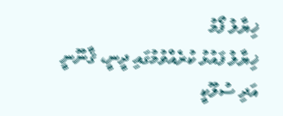ޚިޔާލު ފޯމު
ޚިޔާލު ފައުޅު ކުރެއްވުމުގައި ދީނީ، ޤާނޫނީ އަދި ސުލޫކީ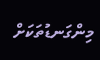މިންގަނޑުތަކަށް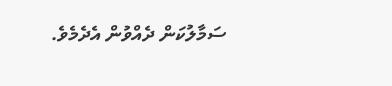ސަމާލުކަން ދެއްވުން އެދެމެވެ.